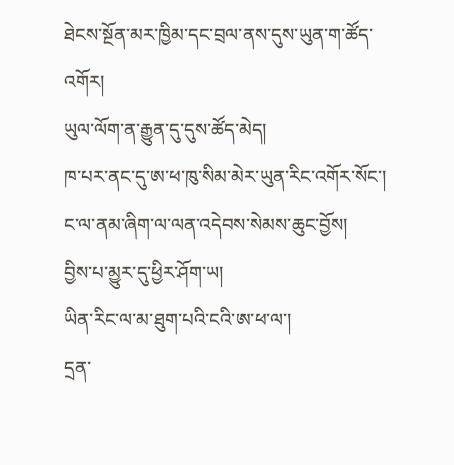ཐེངས་སྔོན་མར་ཁྱིམ་དང་བྲལ་ནས་དུས་ཡུན་ག་ཚོད་འགོར།
ཡུལ་ལོག་ན་རྒྱུན་དུ་དུས་ཚོད་མེད།
ཁ་པར་ནང་དུ་ཨ་ཕ་ཁུ་སིམ་མེར་ཡུན་རིང་འགོར་སོང་།
ང་ལ་ནམ་ཞིག་ལ་ལན་འདེབས་སེམས་ཆུང་བྱོས།
བྱིས་པ་མྱུར་དུ་ཕྱིར་ཤོག་ཡ།
ཡིན་རིང་ལ་མ་ཐུག་པའི་ངའི་ཨ་ཕ་ལ་།
དྲན་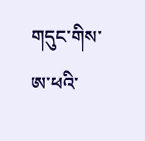གདུང་གིས་ཨ་ཕའི་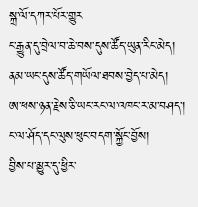སྐྲ་ལོ་དཀར་པོར་གྱུར
ང་རྒྱུན་དུ་བྲེལ་བ་ཆེ་བས་དུས་ཚོད་ཡུན་རིང་མེད།
ནམ་ཡང་དུས་ཚོད་གཡོལ་ཐབས་བྱེད་པ་མེད།
ཨ་ཕས་ཉན་རྗེས་ཅི་ཡང་རང་ལ་འཁང་ར་མ་བཤད་།
ང་ལ་ཤོད་དང་ལུས་ཕུང་བདག་སྐྱོང་བྱོས།
བྱིས་པ་མྱུར་དུ་ཕྱིར་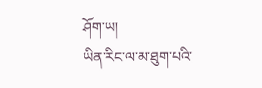ཤོག་ཡ།
ཡིན་རིང་ལ་མ་ཐུག་པའི་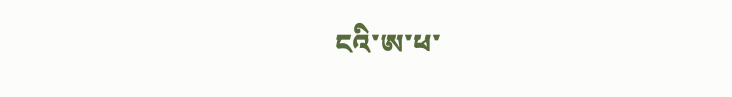ངའི་ཨ་ཕ་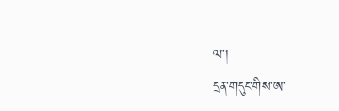ལ་།
དྲན་གདུང་གིས་ཨ་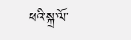ཕའི་སྐྲ་ལོ་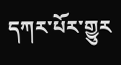དཀར་པོར་གྱུར